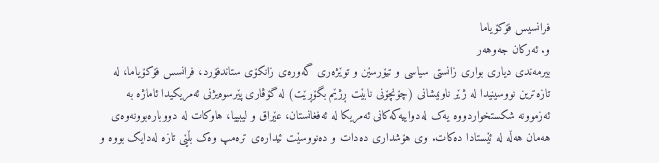فرانسیس فۆکۆیاما
و. ئەرکان جەوهەر
بیرمەندی دیاری بواری زانستی سیاسی و تیۆرسێن و توێژەری گەورەی زانکۆی ستاندفۆرد، فرانسس فۆکۆیاما، لە تازەترین نووسینیدا لە ژێر ناونیشانی (چۆنچۆنی نابێت ڕژێم بگۆڕێت) لە گۆڤاری پێرسوەیژنی ئەمریکیدا ئاماژە بە ئەزموونە شکستخواردووە یەک لەدواییەکەکانی ئەمریکا لە ئەفغانستان، عێراق و لیبییا، هاوکات لە دووبارەبوونەوەی هەمان هەڵە لە ئێستادا دەکات. وی هۆشداری دەدات و دەنووسێت ئیدارەی ترەمپ وەک بڵێی تازە لەدایک بووە و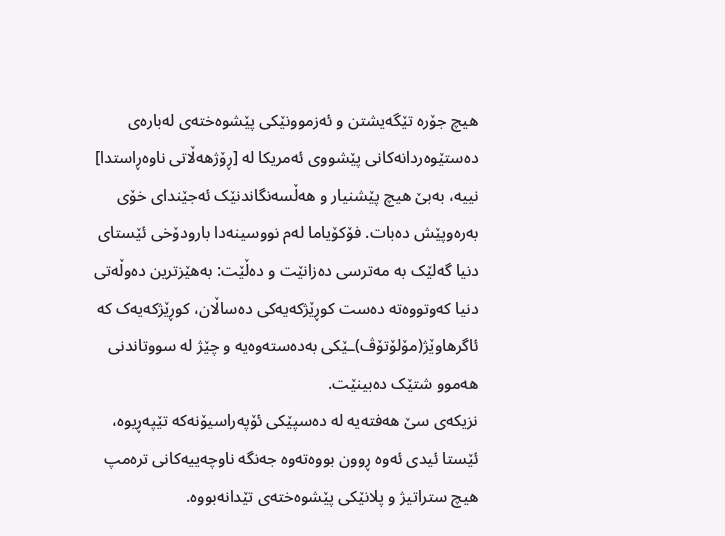هیچ جۆرە تێگەیشتن و ئەزموونێکی پێشوەختەی لەبارەی دەستێوەردانەکانی پێشووی ئەمریکا لە [ڕۆژهەڵاتی ناوەڕاستدا] نییە، بەبێ هیچ پێشنیار و هەڵسەنگاندنێک ئەجێندای خۆی بەرەوپێش دەبات. فۆکۆیاما لەم نووسینەدا بارودۆخی ئێستای دنیا گەلێک بە مەترسی دەزانێت و دەڵێت: بەهێزترین دەوڵەتی دنیا کەوتووەتە دەست کوڕێژکەیەکی دەساڵان، کوڕێژکەیەک کە ئاگرهاوێژ(مۆلۆتۆڤ)ـێکی بەدەستەوەیە و چێژ لە سووتاندنی هەموو شتێک دەبینێت.
نزیکەی سێ هەفتەیە لە دەسپێکی ئۆپەراسیۆنەکە تێپەڕیوە، ئێستا ئیدی ئەوە ڕوون بووەتەوە جەنگە ناوچەییەکانی ترەمپ هیچ ستراتیژ و پلانێکی پێشوەختەی تێدانەبووە.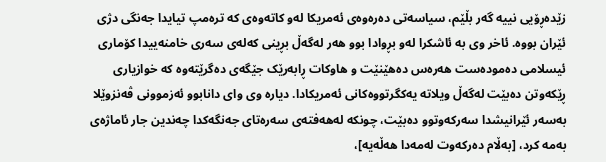زێدەڕۆیی نییە گەر بڵێم، سیاسەتی دەرەوەی ئەمریکا لەو کاتەوەی کە ترەمپ تیایدا جەنگی دژی ئێران بووە. ئاخر وی بە ئاشکرا لەو بڕوادا بوو هەر لەگەڵ بڕینی کەلەی سەری خامنەییدا کۆماری ئیسلامی دەمودەست هەرەس دەهێنێت و هاوکات ڕابەرێک جێگەی دەگرێتەوە کە خوازیاری ڕێکەوتن دەبێت لەگەڵ ویلاتە یەکگرتووەکانی ئەمریکادا. دیارە وی وای دانابوو ئەزموونی ڤەنزوێلا بەسەر ئێرانیشدا سەرکەوتوو دەبێت، چونکە لەهەفتەی سەرەتای جەنگەکدا چەندین جار ئاماژەی بەمە کرد، [بەڵام دەرکەوت لەمەدا هەڵەیە]،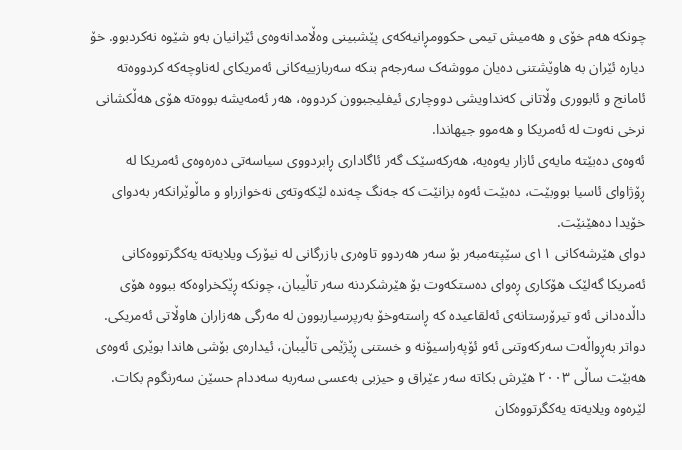چونکە هەم خۆی و هەمیش تیمی حکوومڕانیەکەی پێشبینی وەڵامدانەوەی ئێرانیان بەو شێوە نەکردبوو. خۆ دیارە ئێران بە هاوێشتنی دەیان مووشەک سەرجەم بنکە سەربازییەکانی ئەمریکای لەناوچەکە کردووەتە ئامانج و ئابووری وڵاتانی کەنداویشی دووچاری ئیفلیجبوون کردووە، هەر ئەمەیشە بووەتە هۆی هەڵکشانی نرخی نەوت لە ئەمریکا و هەموو جیهاندا.
ئەوەی دەبێتە مایەی ئازار یەوەیە، هەرکەسێک گەر ئاگاداری ڕابردووی سیاسەتی دەرەوەی ئەمریکا لە ڕۆژاوای ئاسیا بووبێت، دەبێت ئەوە بزانێت کە جەنگ چەندە لێکەوتەی نەخوازراو و ماڵوێرانکەر بەدوای خۆیدا دەهێنێت.
دوای هێرشەکانی ١١ی سێپتەمبەر بۆ سەر هەردوو تاوەری بازرگانی لە نیۆرک ویلایەتە یەکگرتووەکانی ئەمریکا گەلێک هۆکاری ڕەوای دەستکەوت بۆ هێرشکردنە سەر تاڵیبان، چونکە ڕێکخراوەکە ببووە هۆی داڵدەدانی ئەو تیرۆرستانەی ئەلقاعیدە کە ڕاستەوخۆ بەرپرسیاربوون لە مەرگی هەزاران هاوڵاتی ئەمریکی. دواتر بەڕواڵەت سەرکەوتنی ئەو ئۆپەراسیۆنە و خستنی ڕێژێمی تاڵیبان، ئیدارەی بۆشی هاندا بوێری ئەوەی هەبێت ساڵی ٢٠٠٣ هێرش بکاتە سەر عێراق و حیزبی بەعسی سەربە سەددام حسێن سەرنگوم بکات.
لێرەوە ویلایەتە یەکگرتووەکان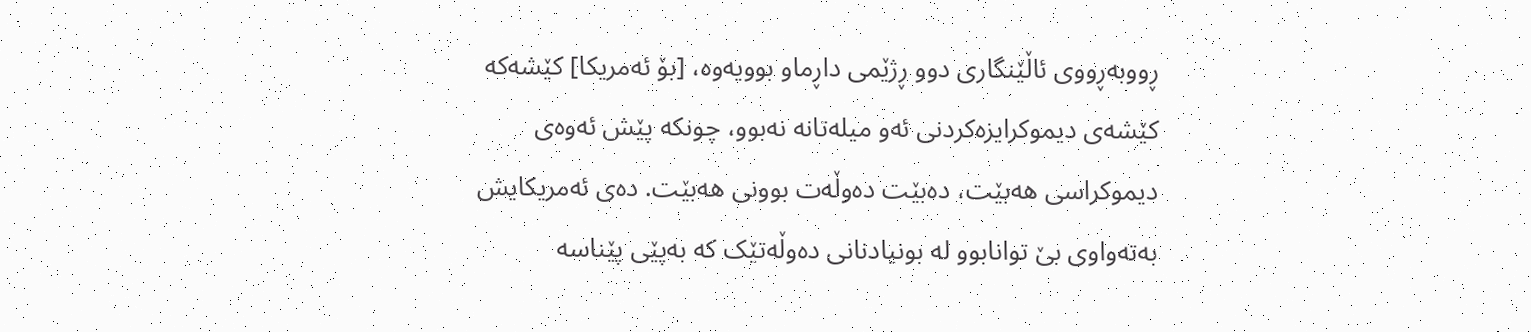ڕووبەڕووی ئاڵێنگاری دوو ڕژێمی داڕماو بوویەوە، [بۆ ئەمریکا] کێشەکە کێشەی دیموکرایزەکردنی ئەو میلەتانە نەبوو، چونکە پێش ئەوەی دیموکراسی هەبێت، دەبێت دەوڵەت بوونی هەبێت. دەی ئەمریکایش بەتەواوی بێ توانابوو لە بونیادنانی دەوڵەتێک کە بەپێی پێناسە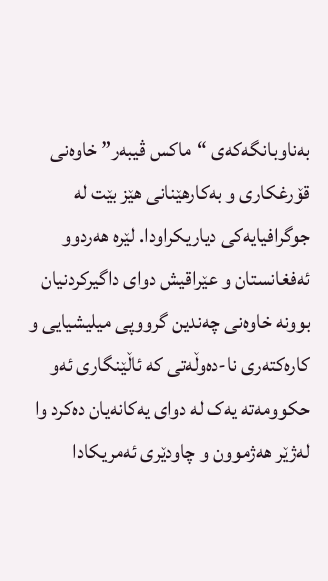بەناوبانگەکەی “ماکس ڤیبەر” خاوەنی قۆرغکاری و بەکارهێنانی هێز بێت لە جوگرافیایەکی دیاریکراودا. لێرە هەردوو ئەفغانستان و عێراقیش دوای داگیرکردنیان بوونە خاوەنی چەندین گرووپی میلیشیایی و کارەکتەری نا-دەوڵەتی کە ئاڵێنگاری ئەو حکوومەتە یەک لە دوای یەکانەیان دەکرد وا لەژێر هەژموون و چاودێری ئەمریکادا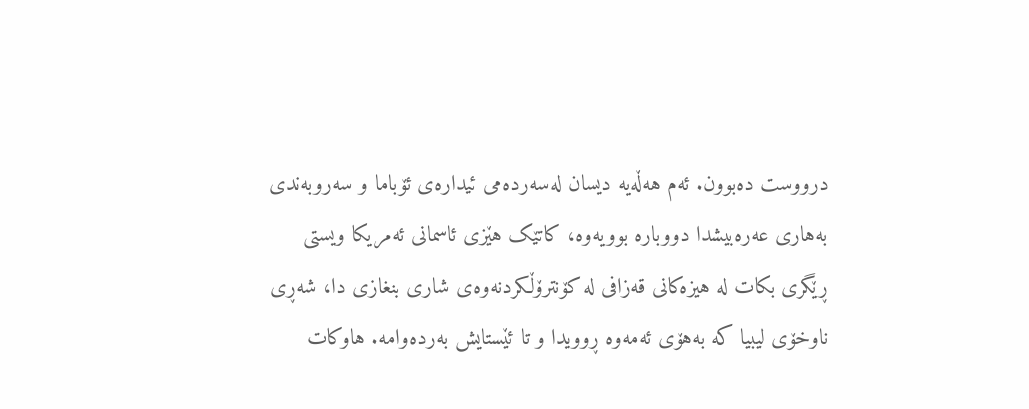درووست دەبوون. ئەم هەڵەیە دیسان لەسەردەمی ئیدارەی ئۆباما و سەروبەندی بەهاری عەرەبیشدا دووبارە بوویەوە، کاتێک هێزی ئاسمانی ئەمریکا ویستی ڕێگری بکات لە هیزەکانی قەزافی لە کۆنترۆڵکردنەوەی شاری بنغازی دا، شەڕی ناوخۆی لیبیا کە بەهۆی ئەمەوە ڕوویدا و تا ئێستایش بەردەوامە. هاوکات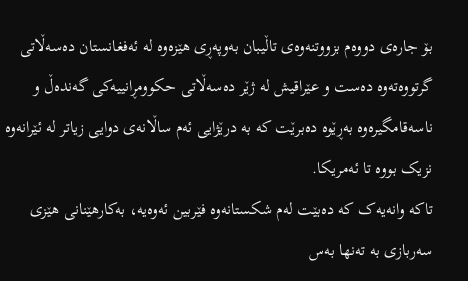بۆ جارەی دووەم بزووتنەوەی تاڵیبان بەوپەڕی هێزەوە لە ئەفغانستان دەسەڵاتی گرتووەتەوە دەست و عێراقیش لە ژێر دەسەڵاتی حکوومڕانییەکی گەندەڵ و ناسەقامگیرەوە بەڕێوە دەبرێت کە بە درێژایی ئەم ساڵانەی دوایی زیاتر لە ئێرانەوە نزیک بووە تا ئەمریکا.
تاکە وانەیەک کە دەبێت لەم شکستانەوە فێربین ئەوەیە، بەکارهێنانی هێزی سەربازی بە تەنها بەس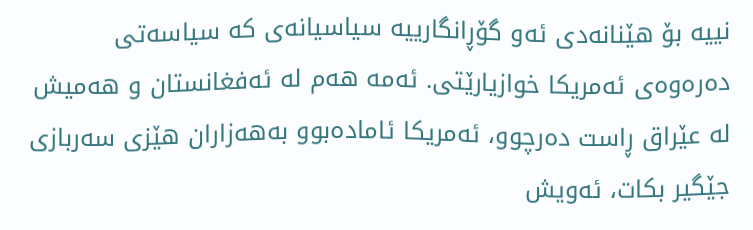نییە بۆ هێنانەدی ئەو گۆڕانگارییە سیاسیانەی کە سیاسەتی دەرەوەی ئەمریکا خوازیارێتی. ئەمە هەم لە ئەفغانستان و هەمیش لە عێراق ڕاست دەرچوو، ئەمریکا ئامادەبوو بەهەزاران هێزی سەربازی جێگیر بکات، ئەویش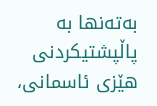بەتەنها بە پاڵپشتیکردنی هێزی ئاسمانی،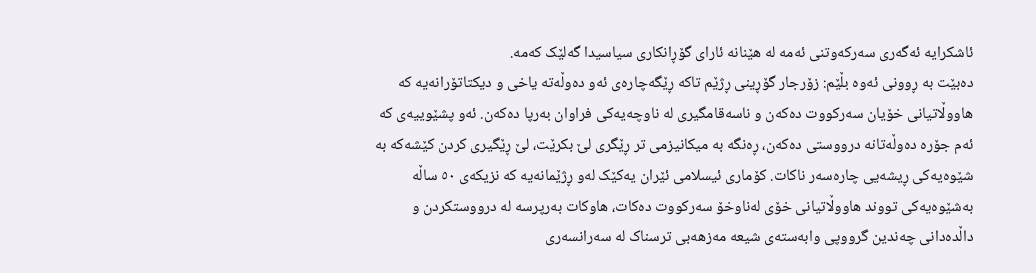ئاشکرایە ئەگەری سەرکەوتنی ئەمە لە هێنانە ئارای گۆڕانکاری سیاسیدا گەلێک کەمە.
دەبێت بە ڕوونی ئەوە بڵێم: زۆرجار گۆڕینی ڕژێم تاکە ڕێگەچارەی ئەو دەوڵەتە یاخی و دیکتاتۆرانەیە کە هاووڵاتیانی خۆیان سەرکووت دەکەن و ناسەقامگیری لە ناوچەیەکی فراوان بەرپا دەکەن. ئەو پشێوییەی کە ئەم جۆرە دەوڵەتانە درووستی دەکەن، ڕەنگە بە میکانیزمی تر ڕێگری لێ بکرێت، لێ ڕێگیری کردن کێشەکە بە شێوەیەکی ڕیشەیی چارەسەر ناکات. کۆماری ئیسلامی ئێران یەکێک لەو ڕژێمانەیە کە نزیکەی ٥٠ ساڵە بەشێوەیەکی تووند هاووڵاتیانی خۆی لەناوخۆ سەرکووت دەکات، هاوکات بەرپرسە لە درووستکردن و داڵدەدانی چەندین گرووپی وابەستەی شیعە مەزهەبی ترسناک لە سەرانسەری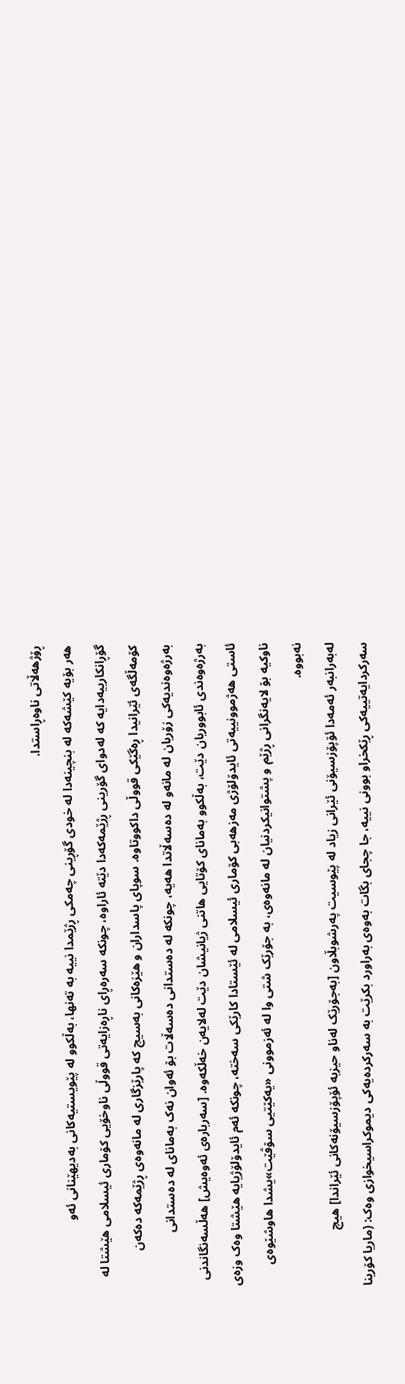ڕۆژهەڵاتی ناوەڕاستدا.
هەر بۆیە کێشەکە لە بنچینەدا لە خودی گۆڕینی چەمکی ڕژێمدا نییە بە تەنها، بەڵکوو لە پێویستیەکانی بەدیهێنانی ئەو گۆڕانکارییەدایە کە لەدوای گۆرینی ڕژێمەکەدا دێتە ئاراوە، چونکە سەرەڕای ناڕەزایەتی قووڵی ناوخۆیی کۆماری ئیسلامی هێشتا لە کۆمەڵگەی ئێرانیدا ڕەگێکی قووڵی داکووتاوە. سوپای پاسداران و هێزەکانی بەسیج کە پارێزگاری لە مانەوەی ڕژێمەکە دەکەن بەرژەوەندیەکی زۆریان لە مانەو لە دەسەڵاتدا هەیە، چونکە لە دەستدانی دەسەڵات بۆ ئەوان نەک بەمانای لە دەستدانی بەرژەوەندی ئابووریان دێت، بەڵکوو بەمانای کۆتایی هاتنی ژیانیشان دێت لەلایەن خەڵکەوە. [سەربارەی ئەوەیش] هەڵسەنگاندنی ئاستی هەژموونییەتی ئایدۆلۆژی مەزهەبی کۆماری ئیسلامی لە ئێستادا کارێکی سەختە، چونکە ئەم ئایدۆلۆژیایە هێشتا وەک وزەی ناوکیە بۆ لایەنگرانی ڕژێم و پشتوانیکردنیان لە مانەوەی، بە جۆرێک شتی وا لە ئەزموونی «یەکێتیی سۆڤێت»یشدا هاوشێوەی نەبووە.
لەبەرانبەر ئەمەدا ئۆپۆزسیۆنی ئێرانی زیاد لە پێوسیت پەرشوبڵاون [بەجۆرێک لەناو حیزبە ئۆپۆزسیۆنەکانی ئێراندا] هیچ سەرکردایەتییەکی ڕێکخراو بوونی نییە، جا چجای بگات بەوەی بەراورد بکرێت بە سەرکردەیەکی دیموکراسیخوازی وەک: (ماریا کۆرینا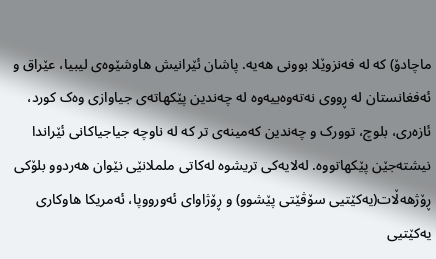ماچادۆ) کە لە فەنزوێلا بوونی هەیە. پاشان ئێرانیش هاوشێوەی لیبیا، عێراق و ئەفغانستان لە ڕووی نەتەوەییەوە لە چەندین پێکهاتەی جیاوازی وەک کورد، ئازەری، بلوچ، توورک و چەندین کەمینەی تر کە لە ناوچە جیاجیاکانی ئێراندا نیشتەجێن پێکهاتووە. لەلایەکی تریشوە لەکاتی ململانێی نێوان هەردوو بلۆکی ڕۆژهەڵات(یەکێتیی سۆڤێتی پێشوو) و ڕۆژاوای ئەورووپا، ئەمریکا هاوکاری یەکێتیی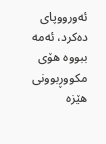ئەورووپای دەکرد، ئەمە ببووە هۆی مکووڕبوونی هێزە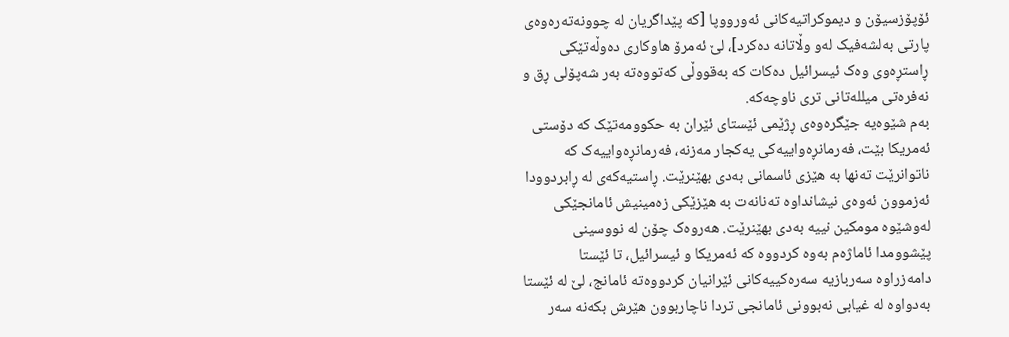ئۆپۆزسیۆن و دیموکراتیەکانی ئەورووپا [کە پێداگریان لە چوونەتەرەوەی پارتی بەلشەفیک لەو وڵاتانە دەکرد]، لێ ئەمرۆ هاوکاری دەوڵەتێکی ڕاستڕەوی وەک ئیسرائیل دەکات کە بەقووڵی کەتووەتە بەر شەپۆلی ڕق و نەفرەتی میللەتانی تری ناوچەکە.
بەم شێوەیە جێگرەوەی ڕژێمی ئێستای ئێران بە حکوومەتێک کە دۆستی ئەمریکا بێت، فەرمانڕەواییەکی یەکجار مەزنە، فەرمانڕەواییەک کە ناتوانرێت تەنها بە هێزی ئاسمانی بەدی بهێنرێت. ڕاستیەکەی لە ڕابردوودا ئەزموون ئەوەی نیشانداوە تەنانەت بە هێزێکی زەمینیش ئامانجێکی لەوشێوە مومکین نییە بەدی بهێنرێت. هەروەک چۆن لە نووسینی پێشوومدا ئاماژەم بەوە کردووە کە ئەمریکا و ئیسرائیل، تا ئێستا دامەزراوە سەربازیە سەرەکییەکانی ئێرانیان کردووەتە ئامانج، لێ لە ئێستا بەدواوە لە غیابی نەبوونی ئامانجی تردا ناچاربوون هێرش بکەنە سەر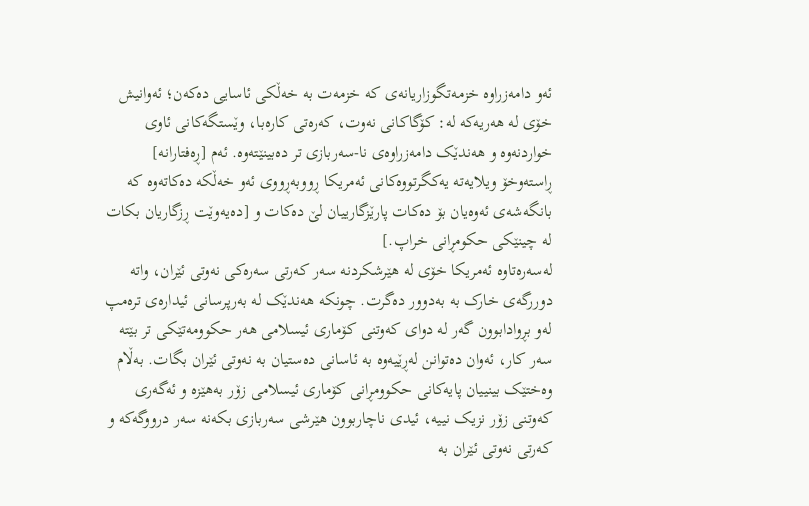ئەو دامەزراوە خزمەتگوزاریانەی کە خزمەت بە خەڵکی ئاسایی دەکەن؛ ئەوانیش خۆی لە هەریەکە لە: کۆگاکانی نەوت، کەرەتی کارەبا، وێستگەکانی ئاوی خواردنەوە و هەندێک دامەزراوەی نا-سەربازی تر دەبینێتەوە. ئەم [ڕەفتارانە] ڕاستەوخۆ ویلایەتە یەکگرتووەکانی ئەمریکا ڕووبەڕووی ئەو خەڵکە دەکاتەوە کە بانگەشەی ئەوەیان بۆ دەکات پارێزگارییان لێ دەکات و [دەیەوێت ڕزگاریان بکات لە چینێکی حکومڕانی خراپ.]
لەسەرەتاوە ئەمریکا خۆی لە هێرشکردنە سەر کەرتی سەرەکی نەوتی ئێران، واتە دوررگەی خارک بە بەدوور دەگرت. چونکە هەندێک لە بەرپرسانی ئیدارەی ترەمپ لەو بڕوادابوون گەر لە دوای کەوتنی کۆماری ئیسلامی هەر حکوومەتێکی تر بێتە سەر کار، ئەوان دەتوانن لەڕێیەوە بە ئاسانی دەستیان بە نەوتی ئێران بگات. بەڵام وەختێک بینییان پایەکانی حکوومڕانی کۆماری ئیسلامی زۆر بەهێزە و ئەگەری کەوتنی زۆر نزیک نییە، ئیدی ناچاربوون هێرشی سەربازی بکەنە سەر درووگەکە و کەرتی نەوتی ئێران بە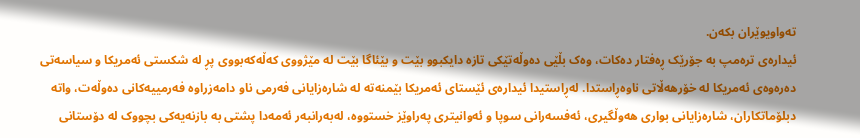تەواویوێران بکەن.
ئیدارەی ترەمپ بە جۆرێک ڕەفتار دەکات، وەک بڵێی دەوڵەتێکی تازە دایکبوو بێت و بێئاگا بێت لە مێژووی کەڵەکەبووی پڕ لە شکستی ئەمریکا و سیاسەتی دەرەوەی ئەمریکا لە خۆرهەڵاتی ناوەڕاستدا. لەڕاستیدا ئیدارەی ئێستای ئەمریکا بێمنەتە لە شارەزایانی فەرمی ناو دامەزراوە فەرمییەکانی دەوڵەت، واتە دبلۆماتکاران، شارەزایانی بواری هەوڵگیری، ئەفسەرانی سوپا و ئەوانیتری پەراوێز خستووە، لەبەرانبەر ئەمەدا پشتی بە بازنەیەکی بچووک لە دۆستانی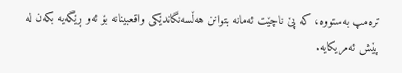ترەمپ بەستووە، کە پێ ناچێت ئەمانە بتوانن هەڵسەنگاندێکی واقعبینانە بۆ ئەو ڕێگەیە بکەن لە پێش ئەمریکایە.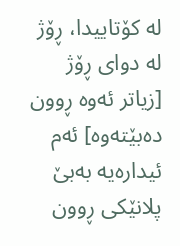لە کۆتاییدا، ڕۆژ لە دوای ڕۆژ [زیاتر ئەوە ڕوون دەبێتەوە] ئەم ئیدارەیە بەبێ پلانێکی ڕوون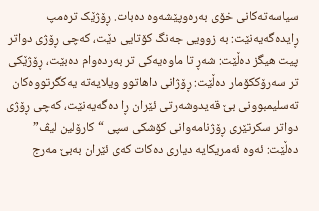سیاسەتەکانی خۆی بەرەوپێشەوە دەبات. ڕۆژێک ترەمپ ڕایدەگەیەنێت: بە زوویی جەنگ کۆتایی دێت، کەچی ڕۆژی دواتر پیت هیگز دەڵێت: شەڕ تا ماوەیەکی تر بەردەوام دەبێت، ڕۆژێکی تر سەرۆککۆمار دەڵێت: ڕۆژانی داهاتوو ویلایەتە یەکگرتووەکان تەسلیمبوونی بێ قەیدوشەرتی ئێران ڕا دەگەیەنێت، کەچی ڕۆژی دواتر سکرتێری ڕۆژنامەوانی کۆشکی سپی “کارۆلین لیڤ” دەڵێت: ئەوە ئەمریکایە دیاری دەکات کەی ئێران بەبێ مەرج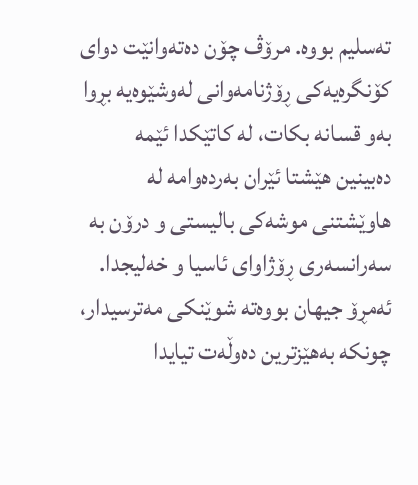تەسلیم بووە. مرۆڤ چۆن دەتەوانێت دوای کۆنگرەیەکی ڕۆژنامەوانی لەوشێوەیە بڕوا بەو قسانە بکات، لە کاتێکدا ئێمە دەبینین هێشتا ئێران بەردەوامە لە هاوێشتنی موشەکی بالیستی و درۆن بە سەرانسەری ڕۆژاوای ئاسیا و خەلیجدا.
ئەمڕۆ جیهان بووەتە شوێنکی مەترسیدار، چونکە بەهێزترین دەوڵەت تیایدا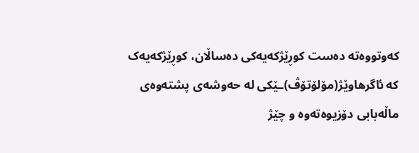کەوتووەتە دەست کوڕێژکەیەکی دەساڵان، کوڕێژکەیەک کە ئاگرهاوێژ(مۆلۆتۆڤ)ـێکی لە حەوشەی پشتەوەی ماڵەبابی دۆزیوەتەوە و چێژ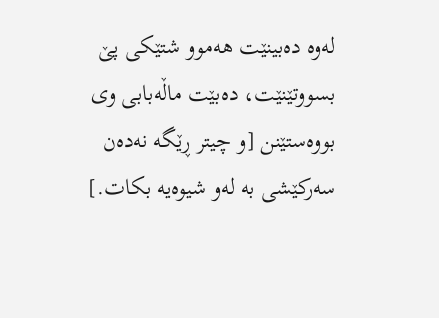لەوە دەبینێت هەموو شتێکی پێ بسووتێنێت، دەبێت ماڵەبابی وی بووەستێنن [و چیتر ڕێگە نەدەن سەرکێشی بە لەو شیوەیە بکات.]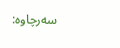سەرچاوە: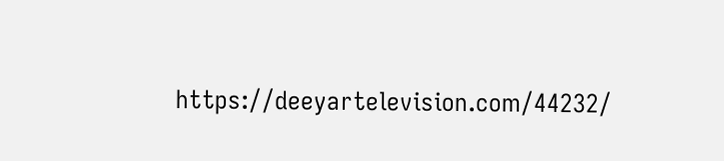https://deeyartelevision.com/44232/